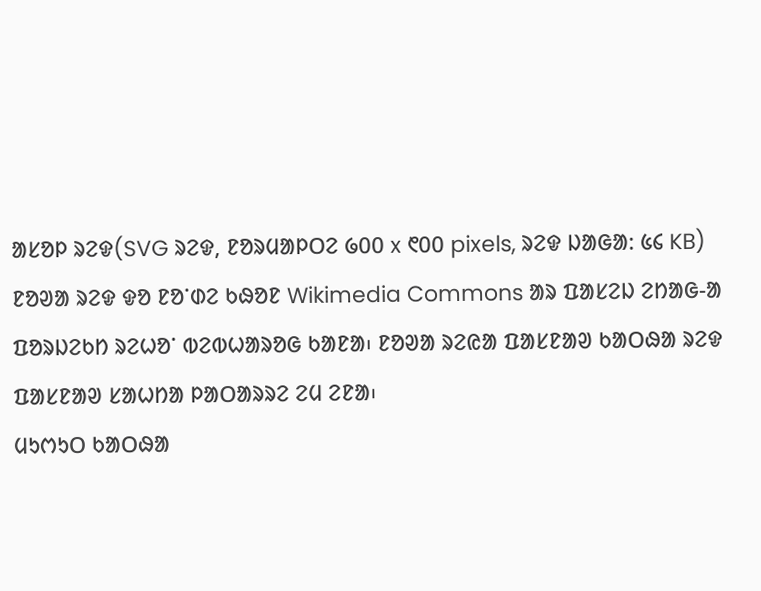ᱟᱥᱚᱞ ᱨᱮᱫ(SVG ᱨᱮᱫ, ᱱᱚᱨᱢᱟᱞᱛᱮ ᱙᱐᱐ x ᱖᱐᱐ pixels, ᱨᱮᱫ ᱡᱟᱜᱟ: ᱕᱔ KB)
ᱱᱚᱣᱟ ᱨᱮᱫ ᱫᱚ ᱱᱚᱸᱰᱮ ᱠᱷᱚᱱ Wikimedia Commons ᱟᱨ ᱯᱟᱥᱮᱡ ᱮᱴᱟᱜ-ᱟ ᱯᱚᱨᱡᱮᱠᱴ ᱨᱮᱦᱚᱸ ᱵᱮᱵᱦᱟᱨᱚᱜ ᱠᱟᱱᱟ᱾ ᱱᱚᱣᱟ ᱨᱮᱭᱟ ᱯᱟᱥᱱᱟᱣ ᱠᱟᱛᱷᱟ ᱨᱮᱫ ᱯᱟᱥᱱᱟᱣ ᱥᱟᱦᱴᱟ ᱞᱟᱛᱟᱨᱨᱮ ᱮᱢ ᱮᱱᱟ᱾
ᱢᱩᱬᱩᱛ ᱠᱟᱛᱷᱟ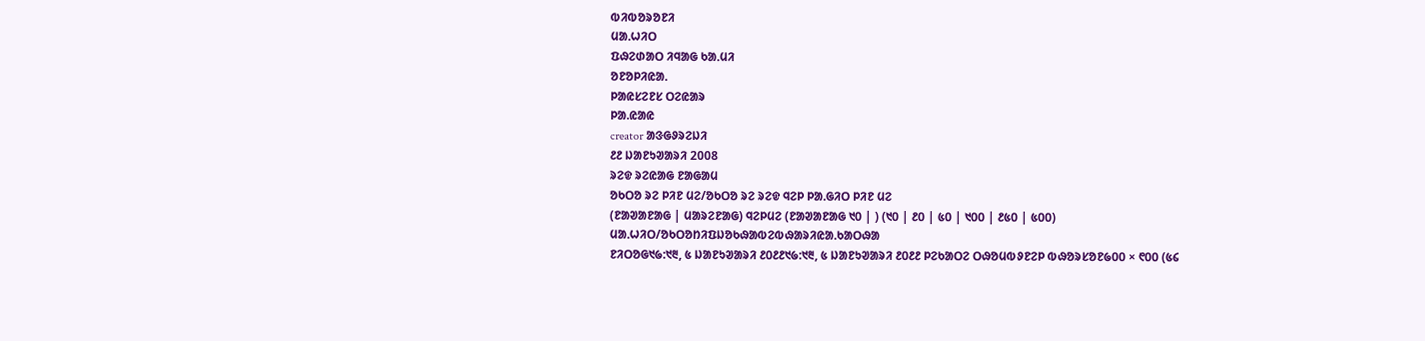ᱵᱤᱵᱚᱨᱚᱱᱤ
ᱢᱟᱹᱦᱤᱛ
ᱯᱷᱮᱰᱟᱛ ᱤᱧᱟᱜ ᱠᱟᱹᱢᱤ
ᱚᱱᱚᱞᱤᱭᱟᱹ
ᱞᱟᱭᱥᱮᱱᱥ ᱛᱮᱭᱟᱨ
ᱞᱟ.ᱭᱟᱭ
creator ᱟᱝᱜᱽᱨᱮᱡᱤ
᱒᱒ ᱡᱟᱱᱩᱣᱟᱨᱤ 2008
ᱨᱮᱫ ᱨᱮᱭᱟᱜ ᱱᱟᱜᱟᱢ
ᱚᱠᱛᱚ ᱨᱮ ᱞᱤᱱ ᱢᱮ/ᱚᱠᱛᱚ ᱨᱮ ᱨᱮᱫ ᱧᱮᱞ ᱞᱟᱹᱜᱤᱛ ᱞᱤᱱ ᱢᱮ
(ᱱᱟᱣᱟᱱᱟᱜ | ᱢᱟᱨᱮᱱᱟᱜ) ᱧᱮᱞᱢᱮ (ᱱᱟᱣᱟᱱᱟᱜ ᱑᱐ | ) (᱑᱐ | ᱒᱐ | ᱕᱐ | ᱑᱐᱐ | ᱒᱕᱐ | ᱕᱐᱐)
ᱢᱟᱹᱦᱤᱛ/ᱚᱠᱛᱚᱴᱤᱯᱡᱚᱠᱷᱟᱵᱮᱵᱷᱟᱨᱤᱭᱟᱹᱠᱟᱛᱷᱟ
ᱱᱤᱛᱚᱜ᱑᱙:᱑᱓, ᱕ ᱡᱟᱱᱩᱣᱟᱨᱤ ᱒᱐᱒᱒᱑᱙:᱑᱓, ᱕ ᱡᱟᱱᱩᱣᱟᱨᱤ ᱒᱐᱒᱒ ᱞᱮᱠᱟᱛᱮ ᱛᱷᱚᱢᱵᱽᱱᱮᱞ ᱵᱷᱚᱨᱥᱚᱱ᱙᱐᱐ × ᱖᱐᱐ (᱕᱔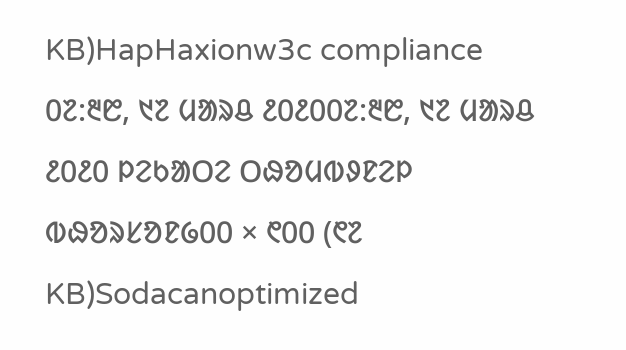KB)HapHaxionw3c compliance
᱐᱗:᱓᱘, ᱑᱗ ᱢᱟᱨᱪ ᱒᱐᱒᱐᱐᱗:᱓᱘, ᱑᱗ ᱢᱟᱨᱪ ᱒᱐᱒᱐ ᱞᱮᱠᱟᱛᱮ ᱛᱷᱚᱢᱵᱽᱱᱮᱞ ᱵᱷᱚᱨᱥᱚᱱ᱙᱐᱐ × ᱖᱐᱐ (᱖᱗ KB)Sodacanoptimized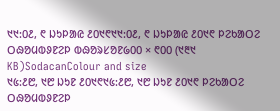᱑᱑:᱐᱒, ᱖ ᱡᱩᱞᱟᱭ ᱒᱐᱑᱖᱑᱑:᱐᱒, ᱖ ᱡᱩᱞᱟᱭ ᱒᱐᱑᱖ ᱞᱮᱠᱟᱛᱮ ᱛᱷᱚᱢᱵᱽᱱᱮᱞ ᱵᱷᱚᱨᱥᱚᱱ᱙᱐᱐ × ᱖᱐᱐ (᱑᱓᱑ KB)SodacanColour and size
᱑᱕:᱒᱘, ᱑᱘ ᱡᱩᱱ ᱒᱐᱑᱖᱑᱕:᱒᱘, ᱑᱘ ᱡᱩᱱ ᱒᱐᱑᱖ ᱞᱮᱠᱟᱛᱮ ᱛᱷᱚᱢᱵᱽᱱᱮᱞ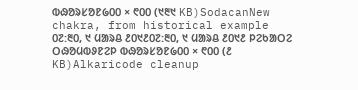ᱵᱷᱚᱨᱥᱚᱱ᱙᱐᱐ × ᱖᱐᱐ (᱑᱓᱑ KB)SodacanNew chakra, from historical example
᱐᱗:᱓᱐, ᱑ ᱢᱟᱨᱪ ᱒᱐᱑᱒᱐᱗:᱓᱐, ᱑ ᱢᱟᱨᱪ ᱒᱐᱑᱒ ᱞᱮᱠᱟᱛᱮ ᱛᱷᱚᱢᱵᱽᱱᱮᱞ ᱵᱷᱚᱨᱥᱚᱱ᱙᱐᱐ × ᱖᱐᱐ (᱒ KB)Alkaricode cleanup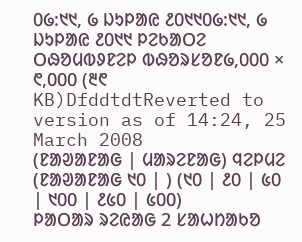᱐᱙:᱑᱑, ᱙ ᱡᱩᱞᱟᱭ ᱒᱐᱑᱑᱐᱙:᱑᱑, ᱙ ᱡᱩᱞᱟᱭ ᱒᱐᱑᱑ ᱞᱮᱠᱟᱛᱮ ᱛᱷᱚᱢᱵᱽᱱᱮᱞ ᱵᱷᱚᱨᱥᱚᱱ᱙,᱐᱐᱐ × ᱖,᱐᱐᱐ (᱓᱖ KB)DfddtdtReverted to version as of 14:24, 25 March 2008
(ᱱᱟᱣᱟᱱᱟᱜ | ᱢᱟᱨᱮᱱᱟᱜ) ᱧᱮᱞᱢᱮ (ᱱᱟᱣᱟᱱᱟᱜ ᱑᱐ | ) (᱑᱐ | ᱒᱐ | ᱕᱐ | ᱑᱐᱐ | ᱒᱕᱐ | ᱕᱐᱐)
ᱞᱟᱛᱟᱨ ᱨᱮᱭᱟᱜ 2 ᱥᱟᱦᱴᱟᱠᱚ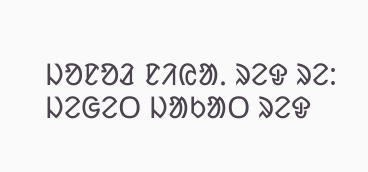ᱡᱚᱱᱚᱲ ᱱᱤᱭᱟᱹ ᱨᱮᱫ ᱨᱮ:
ᱡᱮᱜᱮᱛ ᱡᱟᱠᱟᱛ ᱨᱮᱫ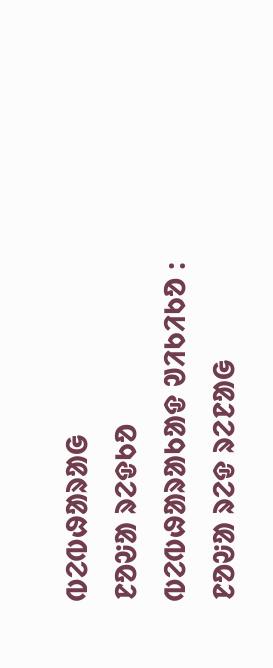ᱵᱮᱵᱷᱟᱨᱟᱜ
ᱱᱚᱶᱟ ᱨᱮᱫᱠᱚ ᱵᱮᱵᱷᱟᱨᱟᱠᱟᱫ ᱣᱤᱠᱤᱠᱚ :
ᱱᱚᱶᱟ ᱨᱮᱫ ᱨᱮᱱᱟᱜ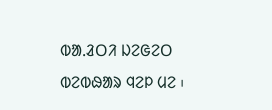ᱵᱟᱹᱲᱛᱤ ᱡᱮᱜᱮᱛ ᱵᱮᱵᱷᱟᱨ ᱧᱮᱞ ᱢᱮ ᱾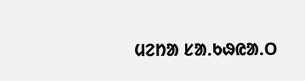ᱢᱮᱴᱟ ᱥᱟᱹᱠᱷᱭᱟᱹᱛ